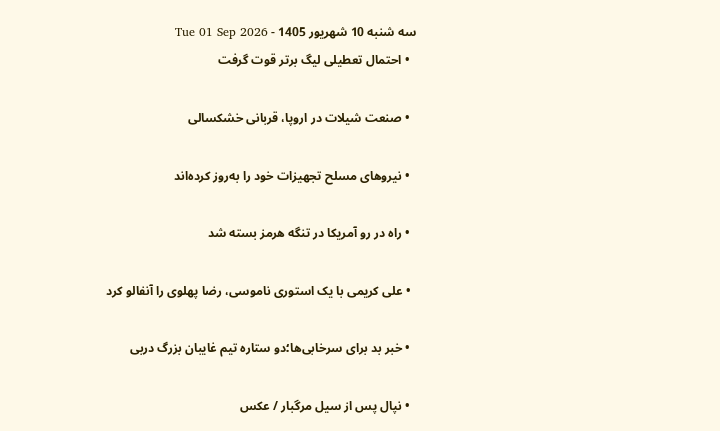سه شنبه 10 شهريور 1405 - Tue 01 Sep 2026
  • احتمال تعطیلی لیگ برتر قوت گرفت

  • صنعت شیلات در اروپا، قربانی خشکسالی

  • نیروهای مسلح تجهیزات خود را به‌روز کرده‌اند

  • راه در رو آمریکا در تنگه هرمز بسته شد

  • علی کریمی با یک استوری ناموسی، رضا پهلوی را آنفالو کرد

  • خبر بد برای سرخابی‌ها؛دو ستاره تیم غایبان بزرگ دربی

  • نپال پس از سیل مرگبار / عکس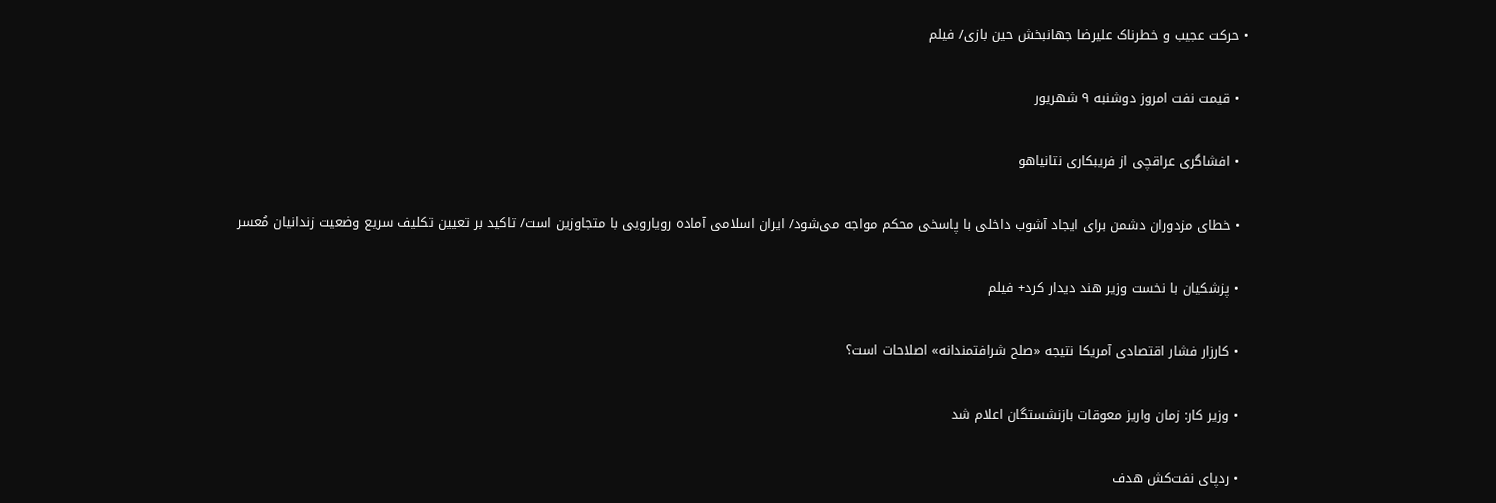• حرکت عجیب و خطرناک علیرضا جهانبخش حین بازی/ فیلم

  • قیمت نفت امروز دوشنبه ۹ شهریور

  • افشاگری عراقچی از فریبکاری نتانیاهو

  • خطای مزدوران دشمن برای ایجاد آشوب داخلی با پاسخی محکم مواجه می‌شود/ ایران اسلامی آماده رویارویی با متجاوزین است/ تاکید بر تعیین تکلیف سریع وضعیت زندانیان مُعسر

  • پزشکیان با نخست‌ وزیر هند دیدار کرد+ فیلم

  • کارزار فشار اقتصادی آمریکا نتیجه «صلح شرافتمندانه» اصلاحات است؟

  • وزیر کار: زمان واریز معوقات بازنشستگان اعلام شد

  • ردپای نفت‌کش هدف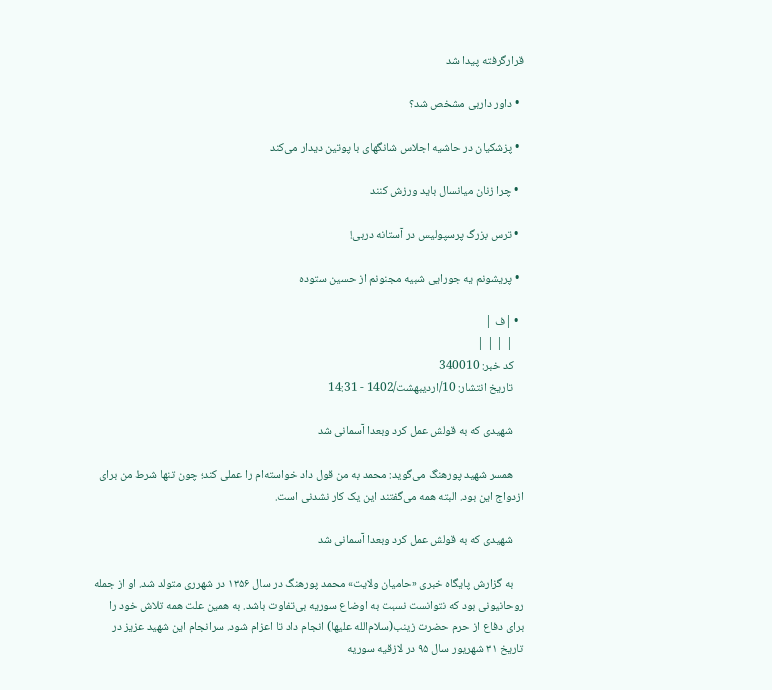قرارگرفته پیدا شد

  • داور داربی مشخص شد؟

  • پزشکیان در حاشیه اجلاس شانگهای با پوتین دیدار می‌کند

  • چرا زنان میانسال باید ورزش‌ کنند

  • ترس بزرگ پرسپولیس در آستانه دربی!

  • پریشونم یه جورایی شبیه مجنونم از حسین ستوده

  • |ف |
    | | | |
    کد خبر: 340010
    تاریخ انتشار: 10/ارديبهشت/1402 - 14:31

    شهیدی که به قولش عمل کرد وبعدا آسمانی شد

    همسر شهید پورهنگ می‌گوید: محمد به من قول داد خواسته‌ام را عملی کند؛ چون تنها شرط من برای ازدواج این بود. البته همه می‌گفتند این یک کار نشدنی است.

    شهیدی که به قولش عمل کرد وبعدا آسمانی شد

    به گزارش پایگاه خبری «حامیان ولایت» محمد پورهنگ در سال ۱۳۵۶ در شهرری متولد شد. او از جمله روحانیونی بود که نتوانست نسبت به اوضاع سوریه بی‌تفاوت باشد. به همین علت همه تلاش خود را برای دفاع از حرم حضرت زینب(سلام‌الله علیها) انجام داد تا اعزام شود. سرانجام این شهید عزیز در تاریخ ۳۱ شهریور سال ۹۵ در لازقیه سوریه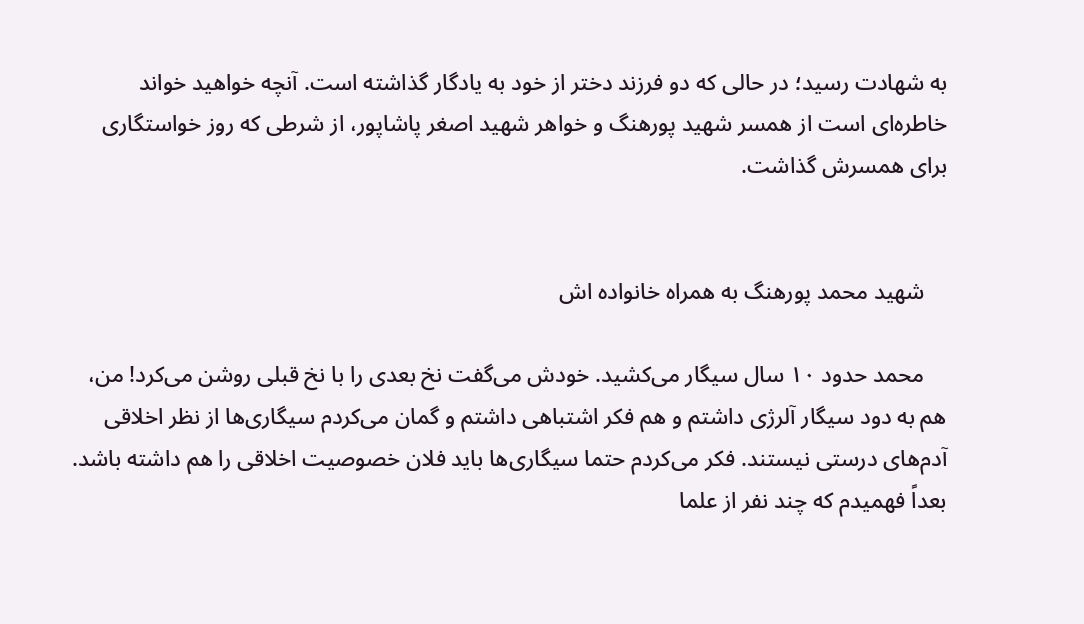به شهادت رسید؛ در حالی که دو فرزند دختر از خود به یادگار گذاشته است. آنچه خواهید خواند خاطره‌ای است از همسر شهید پورهنگ و خواهر شهید اصغر پاشاپور، از شرطی که روز خواستگاری برای همسرش گذاشت.


    شهید محمد پورهنگ به همراه خانواده اش

    محمد حدود ۱۰ سال سیگار می‌کشید. خودش می‌گفت نخ بعدی را با نخ قبلی روشن می‌کرد! من، هم به دود سیگار آلرژی داشتم و هم فکر اشتباهی داشتم و گمان می‌کردم سیگاری‌ها از نظر اخلاقی آدم‌های درستی نیستند. فکر می‌کردم حتما سیگاری‌ها باید فلان خصوصیت اخلاقی را هم داشته باشد. بعداً فهمیدم که چند نفر از علما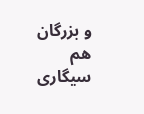و بزرگان هم سیگاری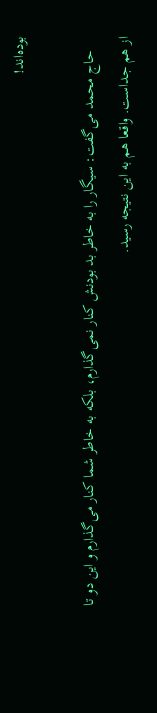بوده‌اند!

    حاج محمد می‌گفت: سیگار را به خاطر بد بودنش کنار نمی‌گذارم، بلکه به خاطر شما کنار می‌گذارم و این دو تا از هم جداست. واقعا هم به این نتیجه رسید.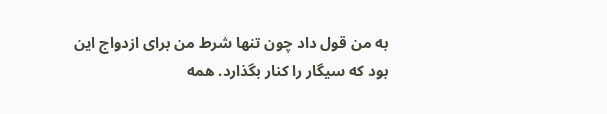به من قول داد چون تنها شرط من برای ازدواج این بود که سیگار را کنار بگذارد. همه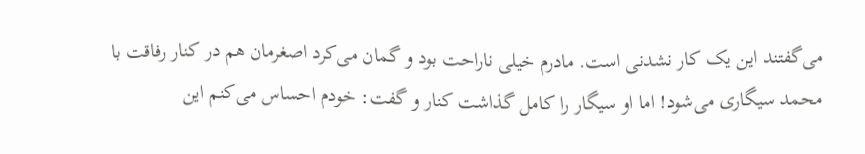می‌گفتند این یک کار نشدنی است. مادرم خیلی ناراحت بود و گمان می‌کرد اصغرمان هم در کنار رفاقت با محمد سیگاری می‌شود! اما او سیگار را کامل گذاشت کنار و گفت: خودم احساس می‌کنم این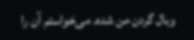وبال گردن من شده. می‌خواستم آن را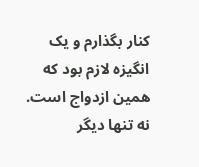کنار بگذارم و یک انگیزه لازم بود که همین ازدواج است. نه تنها دیگر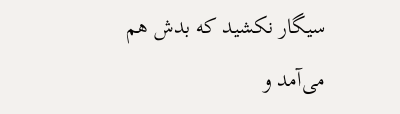سیگار نکشید که بدش هم می‌آمد و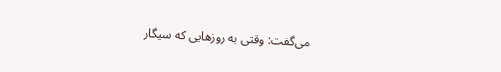می‌گفت: وقتی به روزهایی که سیگار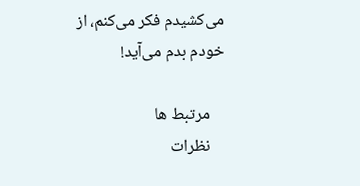می‌کشیدم فکر می‌کنم، ‌از خودم بدم می‌آید!

    مرتبط ها
    نظرات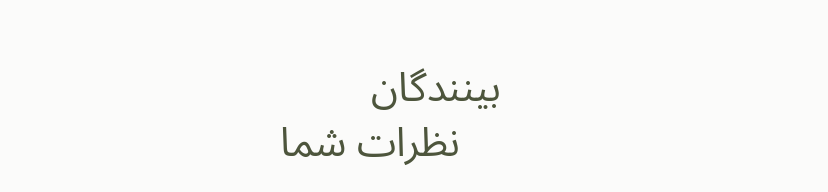بینندگان
    نظرات شما